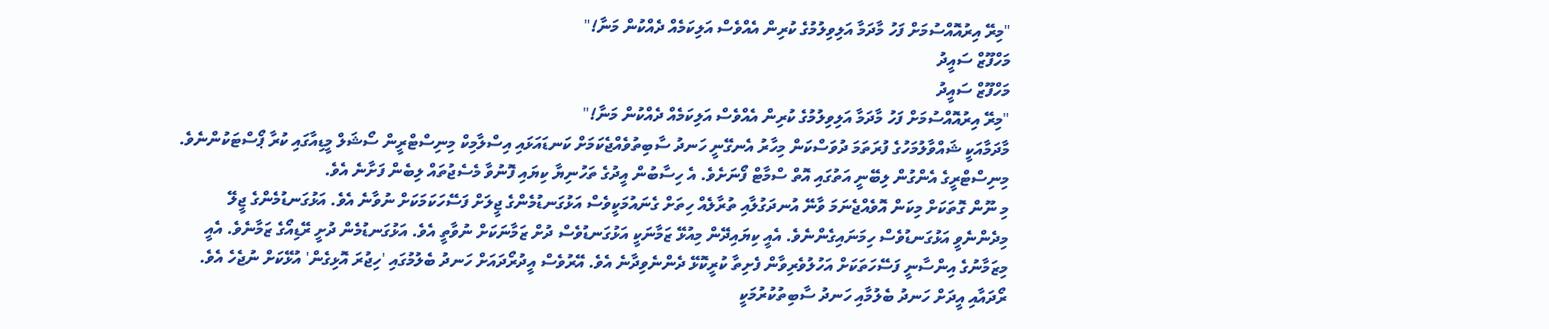"މިރޭ އިރުއޮއްސުމަށް ފަހު މާދަމާ އަލިވިލުމުގެ ކުރިން އެއްވެސް އަލިކަމެއް ދެއްކުން މަނާ!"
މަހްފޫޒް ސައީދު
މަހްފޫޒް ސައީދު
"މިރޭ އިރުއޮއްސުމަށް ފަހު މާދަމާ އަލިވިލުމުގެ ކުރިން އެއްވެސް އަލިކަމެއް ދެއްކުން މަނާ!"
މާދަމާއަކީ ޝައްވާލުމަހުގެ ފުރަތަމަ ދުވަސްކަން މިހާރު އެނގޭނީ ހަނދު ސާބިތުވެއްޖެކަމަށް ކަނޑައަޅައި އިސްލާމިކް މިނިސްޓްރީން ސޯޝަލް މީޑިއާގައި ކުރާ ޕޯސްޓަކުންނެވެ. މިނިސްޓްރީގެ އެންގުން ލިބޭނީ އަތުގައި އޮތް ސްމާޓް ފޯނަށެވެ. އެ ހިސާބުން އީދުގެ ތަހުނިޔާ ކިޔައި ފޮނުވާ މެސެޖުތައް ލިބެން ފަށާނެ އެވެ.
މި ނޫން ގޮތަކަށް މިކަން އޮވެއްޖެނަމަ ވާނޭ އުނދަގުލާއި ތުރާލެއް ހިތަށް ގެނައުމަކީވެސް އަޅުގަނޑުމެންގެ ޖީލަށް ފަސޭހަކަމަކަށް ނުވާނެ އެވެ. އަޅުގަނޑުމެންގެ ޖީލޭ މިދެންނެވީ އަޅުގަނޑުވެސް ހިމަނައިގެންނެވެ. އެއީ ކިޔައިދޭން މިއުޅޭ ޒަމާނަކީ އަޅުގަނޑުވެސް ދުށް ޒަމާނަކަށް ނުވާތީ އެވެ. އަޅުގަނޑުމެން ދުށީ ރޭޑިއޯގެ ޒަމާނެވެ. އެއީ މިޒަމާނުގެ އިންސާނީ ފަސޭހަތަކަށް އަހުލުވެރިވާން ފެށިތާ ކުރީކޮޅޭ ދެންނެވިދާނެ އެވެ. އޭރުވެސް އީދުރޯދައަށް ހަނދު ބެލުމުގައި 'ހިޖުރަ އޮޅިގެން' އުޅޭކަށް ނުޖެހެ އެވެ.
ރޯދައާއި އީދަށް ހަނދު ބެލުމާއި ހަނދު ސާބިތުކުރުމަކީ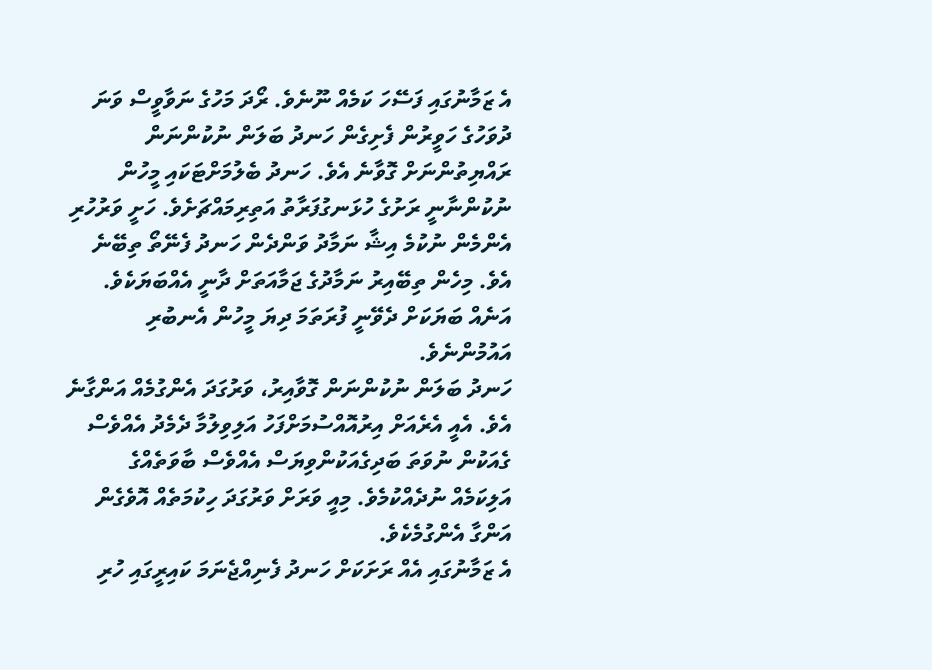އެ ޒަމާނުގައި ފަސޭހަ ކަމެއް ނޫނެވެ. ރޯދަ މަހުގެ ނަވާވީސް ވަނަ ދުވަހުގެ ހަވީރުން ފެށިގެން ހަނދު ބަލަން ނުކުންނަން ރައްޔިތުންނަށް ގޮވާނެ އެވެ. ހަނދު ބެލުމަށްޓަކައި މީހުން ނުކުންނާނީ ރަށުގެ ހުޅަނގުފަރާތު އަތިރިމައްޗަށެވެ. ހަށީ ވަރުހުރި އެންމެން ނުކުމެ އިޝާ ނަމާދު ވަންދެން ހަނދު ފެނޭތޯ ތިބޭނެ އެވެ. މިހެން ތިބޭއިރު ނަމާދުގެ ޖަމާއަތަށް ދާނީ އެއްބަޔަކެވެ. އަނެއް ބަޔަކަށް ދެވޭނީ ފުރަތަމަ ދިޔަ މީހުން އެނބުރި އައުމުންނެވެ.
ހަނދު ބަލަން ނުކުންނަން ގޮވާއިރު، ވަރުގަދަ އެންގުމެއް އަންގާނެ އެވެ. އެއީ އެރެއަށް އިރުއޮއްސުމަށްފަހު އަލިވިލުމާ ދެމެދު އެއްވެސް ގެއަކުން ނުވަތަ ބަދިގެއަކުންވިޔަސް އެއްވެސް ބާވަތެއްގެ އަލިކަމެއް ނުދެއްކުމެވެ. މިއީ ވަރަށް ވަރުގަދަ ހިކުމަތެއް އޮވެގެން އަންގާ އެންގުމެކެވެ.
އެ ޒަމާނުގައި އެއް ރަށަކަށް ހަނދު ފެނިއްޖެނަމަ ކައިރީގައި ހުރި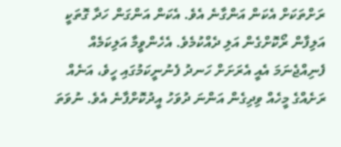ރަށްތަކަށް އެކަން އަންގާނެ އެވެ. އެކަން އަންގަން ހަދާ ގޮތަކީ އަލިފާން ރޯކޮށްގެން އަލި ދެއްކުމެވެ. އެހެންވީމާ އަލިކަމެއް ފެނިއްޖެނަމަ އެއީ އެރަށަށް ހަނދު ފެނުނީކަމުގައި ހީވެ، އަނެއް ރަށެއްގެ މީހެއް ވިދިގެން އަންނަ ދުވަހު އީދުކޮށްފާނެ އެވެ. ނުވަތަ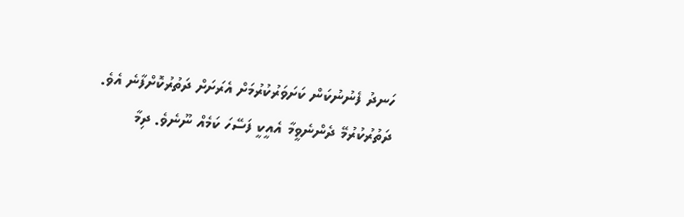ހަނދު ފެނުނުކަން ކަށަވަރުކުރުމަށް އެރަށަށް ދަތުރުކޮށްފާނެ އެވެ.
ދަތުރުކުރުމޭ ދެންނެވީމާ އެއީކީ ފަސޭހަ ކަމެއް ނޫނެވެ. ދިމާ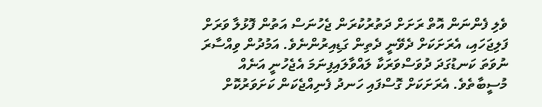ވެލި ފެންނަން އޮތް ރަށަށް ދަތުރުކުރަން ޖެހުނަސް އަތުން ފޮޅުލާ ވަރަށް ފަލިޖަހައި، އެރަށަކަށް ދެވޭނީ ދެތިން ގަޑިއިރުންނެވެ. އަމުދުން ވިއްސާރަ ނުވަތަ ކަނޑުގަދަ ދުވަސްވަރަކާ ލައްވާލައިފިނަމަ އެޖެހުނީ އަނެއް މުސީބާތެވެ. އެރަށަކަށް ގޮސްފައި ހަނދު ފެނިއްޖެކަން ކަށަވަރުކޮށް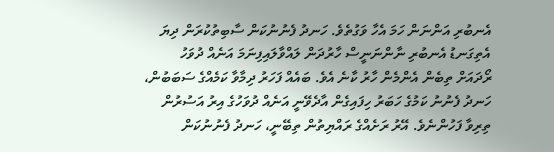އެނބުރި އަންނަން ހަމަ އެހާ ވަގުތެވެ. ހަނދު ފެނުނުކަން ސާބިތުކުރަން ދިޔަ އެތިގަނޑު އެނބުރި ނާންނަނީސް ހާރުދަން ލައްވާލައިފިނަމަ އަނެއް ދުވަހު ރޯދައަށް ތިބެން އެންމެން ހާރު ކާނެ އެވެ. ބައެއް ފަހަރު ދިމާވާ ކަމެއްގެ ސަބަބުން، ހަނދު ފެނުނު ކަމުގެ ހަބަރު ހިފައިގެން އާދެވޭނީ އަނެއް ދުވަހުގެ އިރު އަސުރުން ތިރިވާ ފަހުންނެވެ. އޭރު ރަށެއްގެ ރައްޔިތުން ތިބޭނީ، ހަނދު ފެނުނުކަން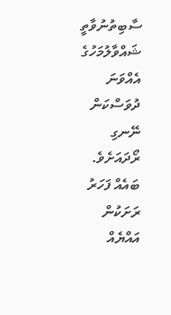ސާބިތުނުވާތީ ޝައްވާލުމަހުގެ އެއްވަނަ ދުވަސްކަން ނޭނގި ރޯދައަށެވެ.
ބައެއް ފަހަރު ރަށަކުން އައްޔެއް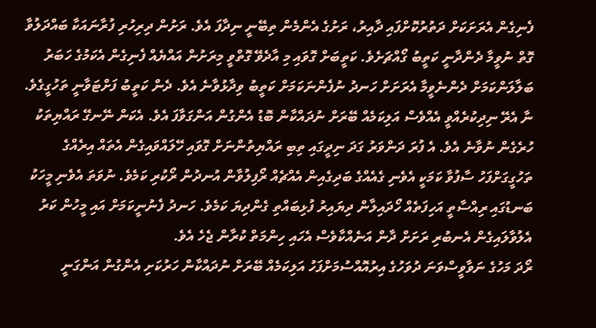ފެނިގެން އެރަށަކަށް ދަތުރުކޮށްފައި ދާއިރު، ރަށުގެ އެންމެން ތިބޭނީ ނިދާފަ އެވެ. ރަށުން ދިރިހުރި ފުރާނައަކާ ބައްދަލުވާ ގޮތް ނުވީމާ ދެންދާނީ ކަތީބު ގޯއްޗަށެވެ. ކަތީބަށް ގޮވައި މި އާދެވޭ ގޮތްވީ މިރަށުން އައްޔެއް ފެނިގެން އެކަމުގެ ހަބަރު ބަލާލަންކަމަށް ދެންނެވީމާ އެރަށަށް ހަނދު ނުފެންނަކަމަށް ކަތީބު ވިދާޅުވާނެ އެވެ. ދެން ކަތީބު ފަށްޓަވާނީ ތަހުގީގެވެ. ނާ އެރޭ ނިދިކުރެއްވީ އެއްވެސް އަލިކަމެއް ބޭރަށް ނުދައްކާން ބޮޑު އެންގުން އަންގަވާފަ އެވެ. އެކަން ނޭނގޭ ރައްޔިތަކު ހުރެގެން ނުވާނެ އެވެ. އެ ފުރަ ދަންވަރު ގަދަ ނިދީގައި ތިބި ރައްޔިތުންނަށް ގޮވައި ހޭލައްވައިގެން އެތައް އިރެއްގެ ތަހުގީގަށްފަހު ސާފުވާ ކަމަކީ އެވެނި ގެއެއްގެ ބަދިގެއިން އެއްޗެއް ރޯފިލުވާން އުނދުން ރޯކުރި ކަމެވެ. ނުވަތަ އެވެނި މީހަކު ބަނޑުގައި ރިއްސާތީ އަހިފަތެއް ހޯދައިލާން ދިޔައިރު ފުޅިބައްތި ގެންދިޔަ ކަމެވެ. ހަނދު ފެނުނީކަމަށް އައި މީހުން ކަރު އެލުވާލައިގެން އެނބުރި ރަށަށް ދާން އަނެއްކާވެސް އެހައި ހިންމަތް ކުރާން ޖެހެ އެވެ.
ރޯދަ މަހުގެ ނަވާވީސްވަނަ ދުވަހުގެ އިރުއޮއްސުމަށްފަހު އަލިކަމެއް ބޭރަށް ނުދައްކާން ހަރުކަށި އެންގުން އަންގަނީ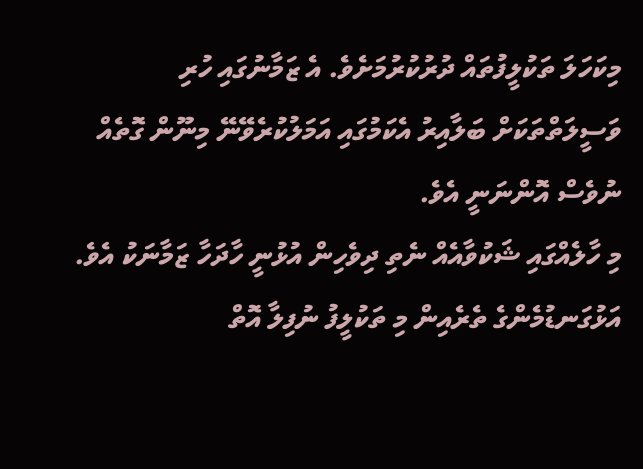މިކަހަލަ ތަކުލީފުތައް ދުރުކުރުމަށެވެ. އެ ޒަމާނުގައި ހުރި ވަސީލަތްތަކަށް ބަލާއިރު އެކަމުގައި އަމަލުކުރެވޭނޭ މިނޫން ގޮތެއް ނުވެސް އޮންނަނީ އެވެ.
މި ހާލެއްގައި ޝަކުވާއެއް ނެތި ދިވެހިން އުޅުނީ ހާދަހާ ޒަމާނަކު އެވެ. އަޅުގަނޑުމެންގެ ތެރެއިން މި ތަކުލީފު ނުފިލާ އޮތް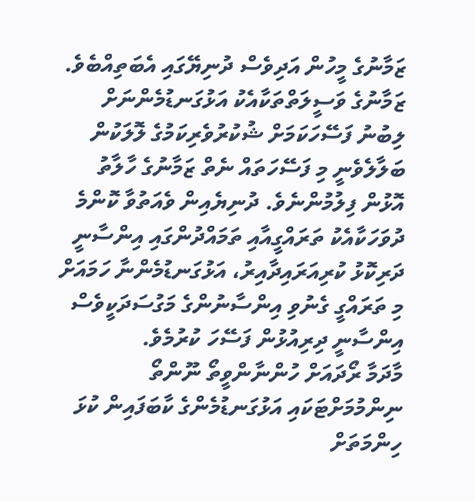ޒަމާނުގެ މީހުން އަދިވެސް ދުނިޔޭގައި އެބަތިއްބެވެ. ޒަމާނުގެ ވަސީލަތްތަކާއެކު އަޅުގަނޑުމެންނަށް ލިބުނު ފަސޭހަކަމަށް ޝުކުރުވެރިކަމުގެ ލޮލަކުން ބަލާލެވެނީ މި ފަސޭހަތައް ނެތް ޒަމާނުގެ ހާލާތު އޮޅުން ފިލުމުންނެވެ. ދުނިޔެއިން ވެއަތުވާ ކޮންމެ ދުވަހަކާއެކު ތަރައްގީއާއި ތަމައްދުންގައި އިންސާނީ ދަރިކޮޅު ކުރިއަރައިދާއިރު، އަޅުގަނޑުމެންނާ ހަމައަށް މި ތަރައްގީ ގެނުވި އިންސާނުންގެ މަގުސަދަކީވެސް އިންސާނީ ދިރިއުޅުން ފަސޭހަ ކުރުމެވެ.
މާދަމާ ރޯދައަށް ހުންނާންވީތޯ ނޫންތޯ ނިންމުމަށްޓަކައި އަޅުގަނޑުމެންގެ ކާބަފައިން ކުޅަ ހިންމަތަށް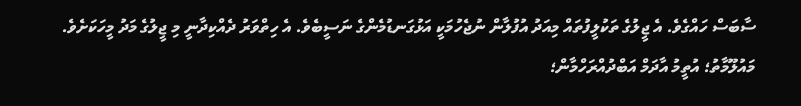ސާބަސް ހައްގެވެ. އެ ޖީލުގެ ތަކުލީފުތައް މިއަދު އުފުލާން ނުޖެހުމަކީ އަޅުގަނޑުމެންގެ ނަސީބެވެ. އެ ހިތްވަރު ދެއްކިދާނީ މި ޖީލުގެ މަދު މީހަކަށެވެ.
މައުލޫމާތު؛ އުތީމު އާދަމް އަބްދުއްރަހްމާން؛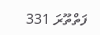ފަތްތޫރަ 331